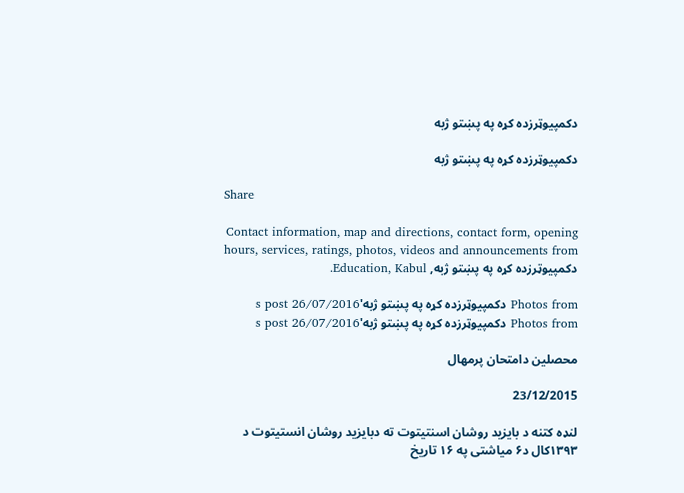دکمپيوټرزده کړه په پښتو ژبه

دکمپيوټرزده کړه په پښتو ژبه

Share

Contact information, map and directions, contact form, opening hours, services, ratings, photos, videos and announcements from دکمپيوټرزده کړه په پښتو ژبه, Education, Kabul.

Photos from دکمپيوټرزده کړه په پښتو ژبه's post 26/07/2016
Photos from دکمپيوټرزده کړه په پښتو ژبه's post 26/07/2016

محصلین دامتحان پرمهال

23/12/2015

لنډه کتنه د بایزید روشان اسنتیتوت ته دبایزید روشان انستیتوت د ۱۳۹۳کال د۶ میاشتی په ۱۶ تاریخ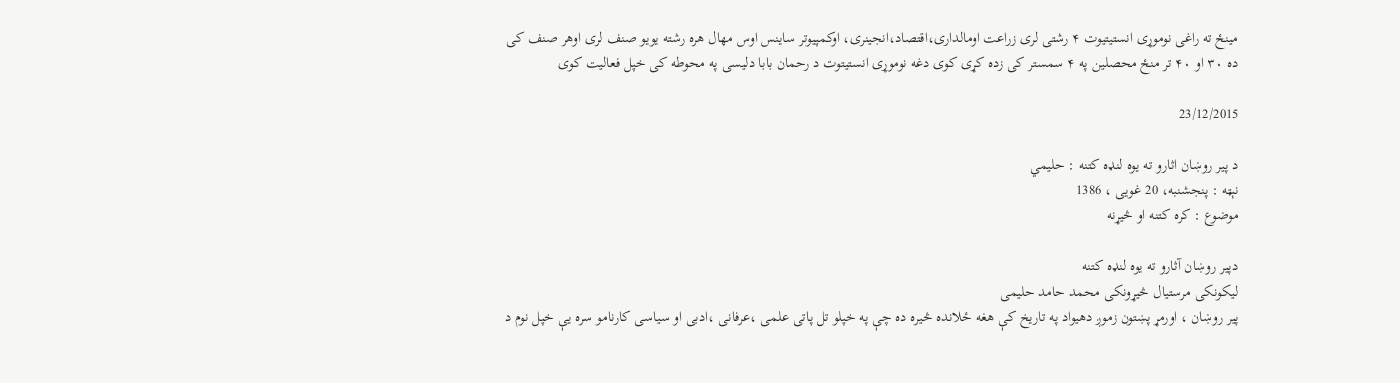مینځ ته راغی نوموړی انستیتیوت ۴ رشتی لری زراعت اومالداری،اقتصاد،انجینری، اوکمپیوتر ساینس اوس مهال هره رشته یویو صنف لری اوهر صنف کی ده ۳۰ او ۴۰ تر منځ محصلین په ۴ سمستر کی زده کړی کوی دغه نوموړی انستیتوت د رحمان بابا دلیسی په محوطه کی خپل فعالیت کوی

23/12/2015

د پير روښان اثارو ته يوه لنډه کتنه : حليمي
نېټه : پنجشنبه، 20 غويى ، 1386
موضوع : كره كتنه او څيړنه

دپیر روښان آثارو ته یوه لنډه کتنه
لیکونکی مرستیال څیړونکی محمد حامد حلیمی
پیر روښان ، اورمړ پښتون زموږ دهیواد په تاریخ کې هغه ځلانده څیره ده چې په خپلو تل پاتی علمی ،عرفانی ،ادبی او سیاسی کارنامو سره یې خپل نوم د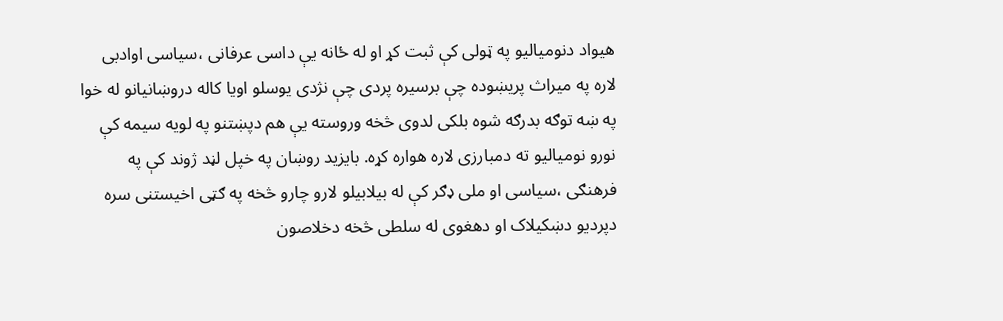هیواد دنومیالیو په ټولی کې ثبت کړ او له ځانه یې داسی عرفانی ،سیاسی اوادبی لاره په میراث پریښوده چې برسیره پردی چې نژدی یوسلو اویا کاله دروښانیانو له خوا په ښه توګه بدرګه شوه بلکی لدوی څخه وروسته یې هم دپښتنو په لویه سیمه کې نورو نومیالیو ته دمبارزی لاره هواره کړه. بایزید روښان په خپل لڼد ژوند کې په فرهنګی ،سیاسی او ملی ډګر کې له بیلابیلو لارو چارو څخه په ګټی اخیستنی سره دپردیو دښکیلاک او دهغوی له سلطی څخه دخلاصون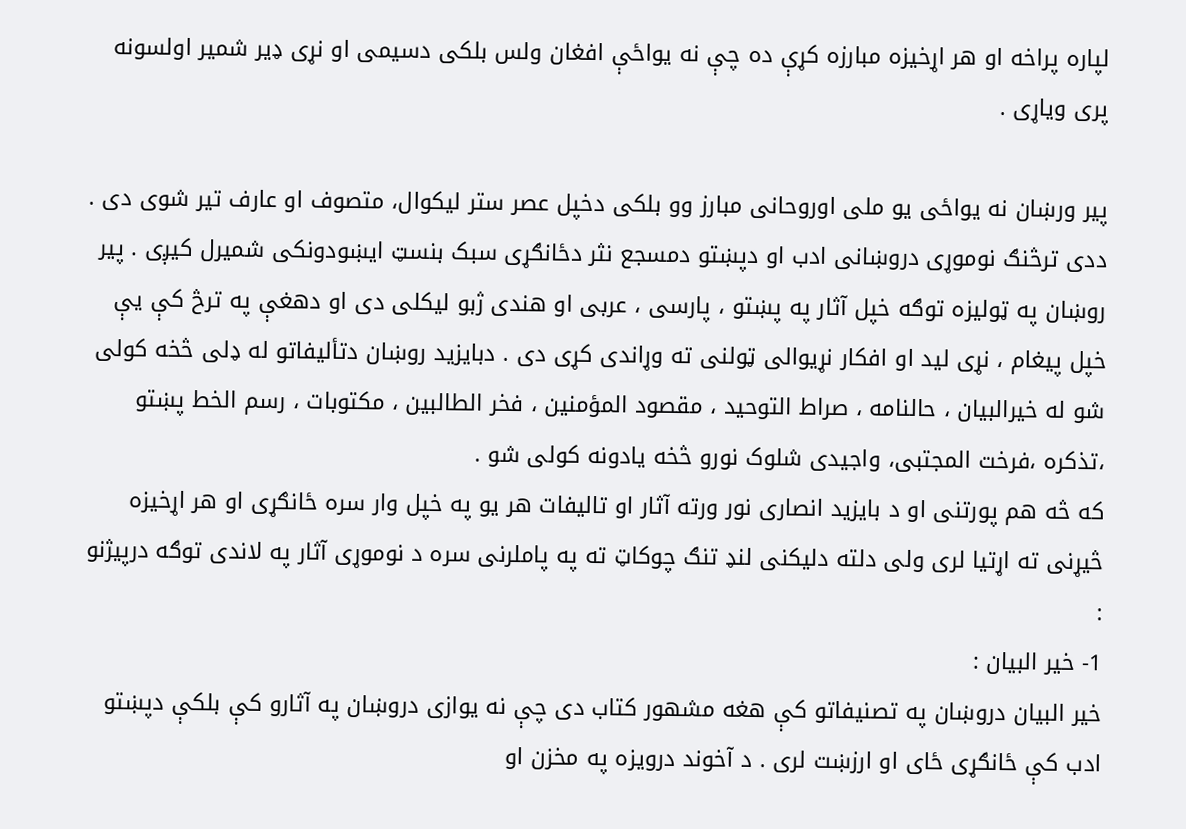لپاره پراخه او هر اړخیزه مبارزه کړې ده چې نه یواځې افغان ولس بلکی دسیمی او نړی ډیر شمیر اولسونه پری ویاړی .

پیر ورښان نه یواځی یو ملی اوروحانی مبارز وو بلکی دخپل عصر ستر لیکوال، متصوف او عارف تیر شوی دی . ددی ترڅنګ نوموړی دروښانی ادب او دپښتو دمسجع نثر دځانګړی سبک بنسټ ایښودونکی شمیرل کیږی . پیر روښان په ټولیزه توګه خپل آثار په پښتو ، پارسی ، عربی او هندی ژبو لیکلی دی او دهغې په ترڅ کې یې خپل پیغام ، نړی لید او افکار نړیوالی ټولنی ته وړاندی کړی دی . دبایزید روښان دتألیفاتو له ډلی څخه کولی شو له خیرالبیان ، حالنامه ، صراط التوحید ، مقصود المؤمنین ، فخر الطالبین ، مکتوبات ، رسم الخط پښتو ،تذکره ،فرخت المجتبی، واجیدی شلوک نورو څخه یادونه کولی شو .
که څه هم پورتنی او د بایزید انصاری نور ورته آثار او تالیفات هر یو په خپل وار سره ځانګړی او هر اړخیزه څیړنی ته اړتیا لری ولی دلته دلیکنی لنډ تنګ چوکاټ ته په پاملرنی سره د نوموړی آثار په لاندی توګه درپیژنو :
1- خیر البیان :
خیر البیان دروښان په تصنیفاتو کې هغه مشهور کتاب دی چې نه یوازی دروښان په آثارو کې بلکې دپښتو ادب کې ځانګړی ځای او ارزښت لری . د آخوند درویزه په مخزن او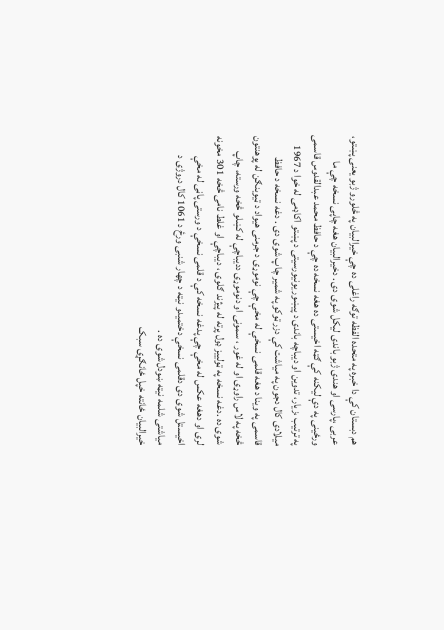هم دبستان کې دا خبره په متحده الفظه توګه راغلی ده چې خیرالبیان په څلورو ژبو یعنی پښتو، عربی ،پارسی او هندی ژبو باندی لیکل شوی دی . دخیرالبیان هغه چاپی نسخه چې ما ورځینی په دې لیکنه کې ګټه اخیستی ده هغه نسخه ده چې د حافظ محمد عبدالقدوس قاسمی په ترتیب ،زیار، تدوین او دیباچه باندی د پیښور یونیورسیتی د پښتو اکاډمی له خوا د 1967 میلادی کال دجون په میاشت کې دزر ټوکو په شمیر چاپ شوی دی . دغه نسخه د حافظ قاسمی په وینا د هغه قلمی نسخې له مخې چې نوموړی د جرمنی هیواد د ټیوبنګن له پوهنتون څخه په لاس راوړی او له غور ، سمونی او دنوموړی ددیباچې له کښلو څخه ورسته، چاپ شوی ده .دغه نسخه په ټولییز ډول پرته له پیژند ګلوی ، دیباچې او غلط نامی څخه 301 مخونه لری او دهغه عکس له مخې چې پدغه نسخه کې د قلمی نسخې د ورستی پاڼی له مخې اخیستل شوی دی دقلمی نسخې دختمیدو نیټه د چهار شنبی ورځ د 1061 کال دروژی د میاشتی شلمه نیټه ښودل شوی ده .
خیرالبیان ځانته خپل ځانګړی سبک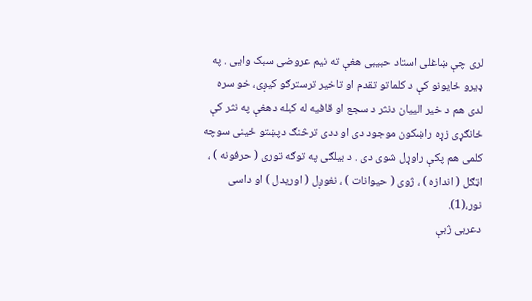لری چې ښاغلی استاد حبیبی هغې ته نیم عروضی سبک وایی . په ډیرو ځایونو کې د کلماتو تقدم او تاخیر ترسترګو کیږی، خو سره لدی هم د خیر الییان دنثر د سجع او قافیه له کبله دهغې په نثر کې ځانګړی زړه راښکون موجود دی او ددی ترڅنګ دپښتو ځینی سوچه کلمی هم پکې راوړل شوی دی . د بیلګی په توګه توری ( حرفونه ) ، اټګل ( اندازه ) ، ژوی ( حیوانات ) ، نغوږل ( اوریدل ) او داسی نور،(1).
دعربی ژبې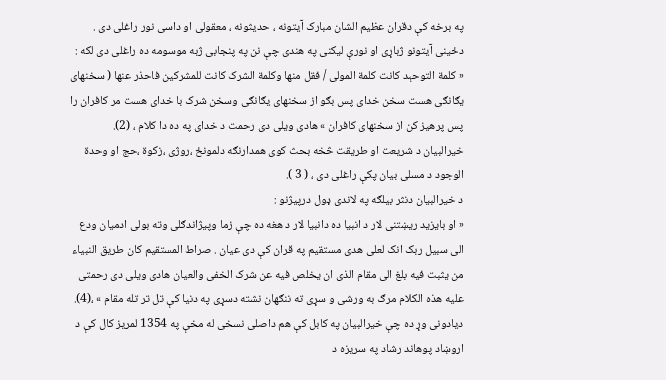په برخه کې دقران عظیم الشان مبارک آیتونه ، حدیثونه ، معقولی او داسی نور راغلی دی . دځینی آیتونو ژباړی او نورې لیکنی په هندی چې نن په پنجابی ژبه موسومه ده راغلی دی لکه :
« کلمة التوحېد کانت کلمة المولی / فقل منها وکلمة الشرک کانت للمشرکین فاحذر عنها ( سخنهای یګانګی هست سخن خدای پس بګو از سخنهای یګانګی وسخن شرک با خدای هست مر کافران را پس پرهیز کن از سخنهای کافران » هادی ویلی دی رحمت د خدای په ده دا کلام ، (2).
خیرالبیان د شریعت او طریقت څخه بحث کوی همدارنګه دلمونځ ،روژی ،زکوة ،حج او وحدة الوجود د مسلی بیان پکې راغلی دی ، ( 3 ).
د خیرالبیان دنثر بیلګه په لاندی ډول درپیژنو :
« او بایزید ریښتنی لار د انبیا ده دانبیا لار د هغه ده چې زما وپیژاندګلی وته بولی ادمیان ودع الی سبیل ربک انک لعلی هدی مستقیم په قران کې دی عیان . صراط المستقیم کان طریق النبیاء من یثبت فیه بلغ الی مقام الذی ان یخلص فیه عن شرک الخفی والعیان هادی ویلی دی رحمتی علیه هذه الکلام مرګ به ورشی و سړی ته ننګهان نشته دسړی په دنیا کې تل تر تله مقام » ،(4).
دیادونی وړ ده چې خیرالبیان په کابل کې هم داصلی نسخی له مخې په 1354 لمریز کال کې د اروښاد پوهاند رشاد په سریزه د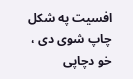افسیت په شکل چاپ شوی دی ، خو دچاپی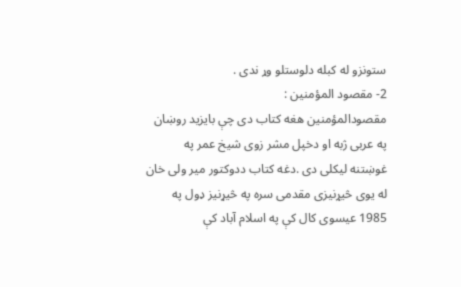ستونزو له کبله دلوستلو وړ ندی .
2- مقصود المؤمنین :
مقصودالمؤمنین هغه کتاب دی چې بایزید روښان په عربی ژبه او دخپل مشر زوی شیخ عمر په غوښتنه لیکلی دی .دغه کتاب ددوکتور میر ولی خان له یوی څیړنیزی مقدمی سره په څیړنیز ډول په 1985 عیسوی کال کې په اسلام آباد کې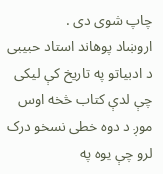چاپ شوی دی .
اروښاد پوهاند استاد حبیبی د ادبیاتو په تاریخ کې لیکی چې لدې کتاب څخه اوس موږ د دوه خطی نسخو درک لرو چې یوه په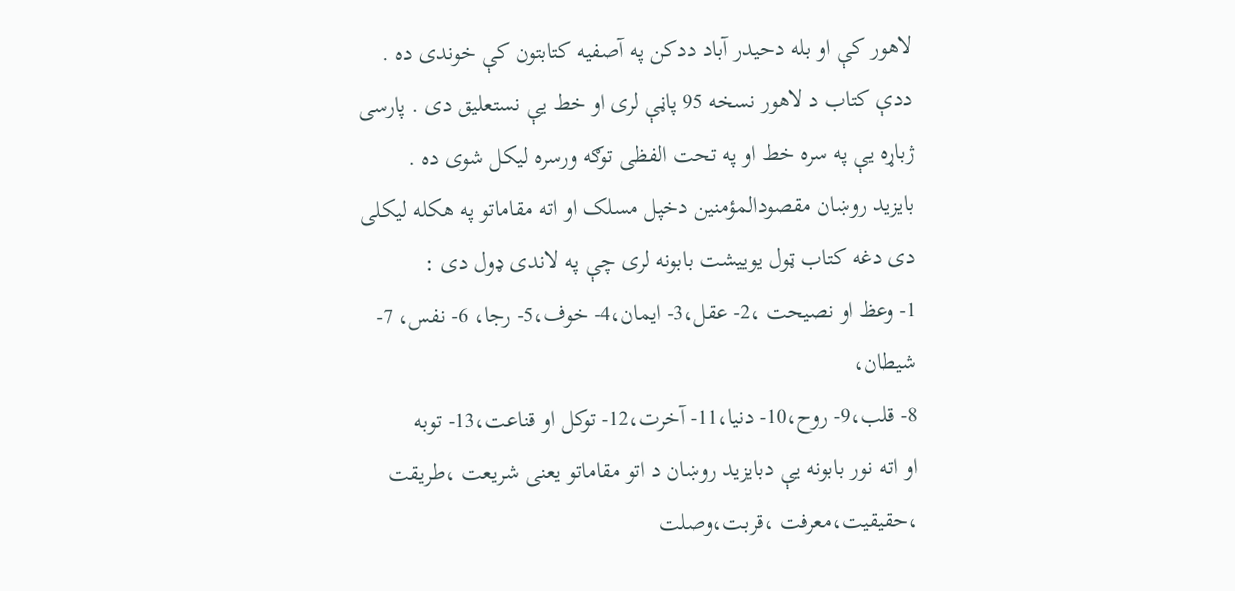لاهور کې او بله دحیدر آباد ددکن په آصفیه کتابتون کې خوندی ده . ددې کتاب د لاهور نسخه 95 پاڼې لری او خط یې نستعلیق دی . پارسی ژباړه یې په سره خط او په تحت الفظی توګه ورسره لیکل شوی ده .
بایزید روښان مقصودالمؤمنین دخپل مسلک او اته مقاماتو په هکله لیکلی دی دغه کتاب ټول یوییشت بابونه لری چې په لاندی ډول دی :
1- وعظ او نصیحت ،2- عقل،3- ایمان،4- خوف،5- رجا، 6- نفس، 7- شیطان،
8- قلب،9- روح،10- دنیا،11- آخرت،12- توکل او قناعت،13- توبه
او اته نور بابونه یې دبایزید روښان د اتو مقاماتو یعنی شریعت ،طریقت ،حقیقیت،معرفت ،قربت،وصلت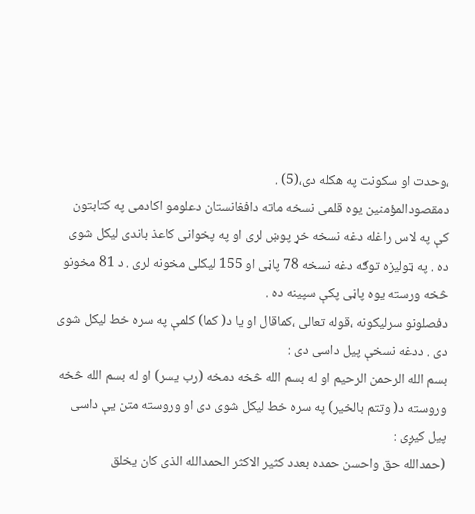،وحدت او سکونت په هکله دی،(5) .
دمقصودالمؤمنین یوه قلمی نسخه ماته دافغانستان دعلومو اکادمی په کتابتون کې په لاس راغله دغه نسخه خړ پوښ لری او په پخوانی کاعذ باندی لیکل شوی ده . په ټولیزه توګه دغه نسخه 78 پاڼی او 155 لیکلی مخونه لری . د 81 مخونو څخه ورسته یوه پاڼی پکې سپینه ده .
دفصلونو سرلیکونه ،قوله تعالی ،کماقال او یا د( کما) کلمې په سره خط لیکل شوی دی . ددغه نسخې پیل داسی دی :
بسم الله الرحمن الرحیم او له بسم الله څخه دمخه (رب یسر) او له بسم الله څخه وروسته د( وتتم بالخیر) په سره خط لیکل شوی دی او وروسته متن یې داسی پیل کیږی :
(حمدالله حق واحسن حمده بعدد کثیر الاکثر الحمدالله الذی کان یخلق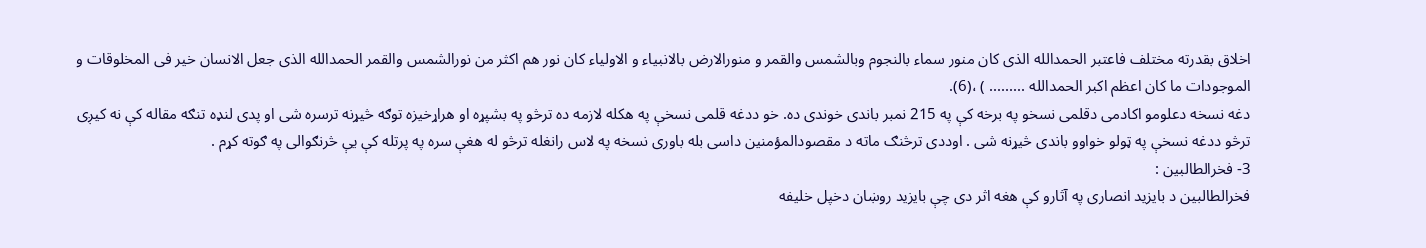اخلاق بقدرته مختلف فاعتبر الحمدالله الذی کان منور سماء بالنجوم وبالشمس والقمر و منورالارض بالانبیاء و الاولیاء کان نور هم اکثر من نورالشمس والقمر الحمدالله الذی جعل الانسان خیر فی المخلوقات و الموجودات ما کان اعظم اکبر الحمدالله ......... ) ،(6).
دغه نسخه دعلومو اکادمی دقلمی نسخو په برخه کې په 215 نمبر باندی خوندی ده. خو ددغه قلمی نسخې په هکله لازمه ده ترڅو په بشپړه او هراړخیزه توګه څیړنه ترسره شی او پدی لنډه تنګه مقاله کې نه کیږی ترڅو ددغه نسخې په ټولو خواوو باندی څیړنه شی . اوددی ترڅنګ ماته د مقصودالمؤمنین داسی بله باوری نسخه په لاس رانغله ترڅو له هغې سره په پرتله کې یې څرنګوالی په ګوته کړم .
3- فخرالطالبین :
فخرالطالبین د بایزید انصاری په آثارو کې هغه اثر دی چې بایزید روښان دخپل خلیفه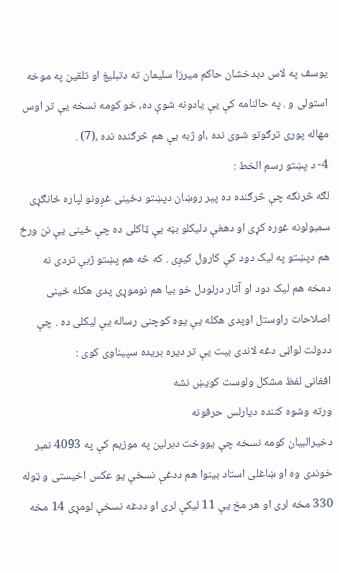یوسف په لاس دبدخشان حاکم میرزا سلیمان ته دتبلیغ او تلقین په موخه استولی و . په حالنامه کې یې یادونه شوې ده، خو کومه نسخه یې تر اوس مهاله پوری ترګوتو شوی نده ،او ژبه یې هم څرګنده نده ،(7) .
4- د پښتو رسم الخط :
لګه څرنګه چې څرګنده ده پیر روښان دپښتو دځینی غږونو لپاره ځانګړی سمبولونه غوره کړی او دهغې دلیکلو بڼه یې ټاکلی ده چې ځینی یې نن ورځ هم دپښتو په لیک دود کې کارول کیږی . که څه هم پښتو ژبې تردی نه دمخه هم لیک دود او آثار درلودل خو بیا هم نوموړی پدی هکله ځینی اصلاحات راوستل اوپدی هکله یې یوه کوچنی رساله یې لیکلی ده . چې ددولت لواڼی دغه لاندی بیت یې تر دیره بریده سپیناوی کوی :
افغانی لفظ مشکل ولوست کویښ نشه
ورته وشوه کننده دیارلس حرفونه
دخیرالبیان کومه نسخه چې یووخت دبرلین په موزیم کې په 4093 نمبر خوندی وه او ښاغلی استاد بینوا هم ددغې نسخې یو عکس اخیستی و ټوله 330 مخه لری او هر مخ یې 11 لیکې لری او ددغه نسخې لومړی 14 مخه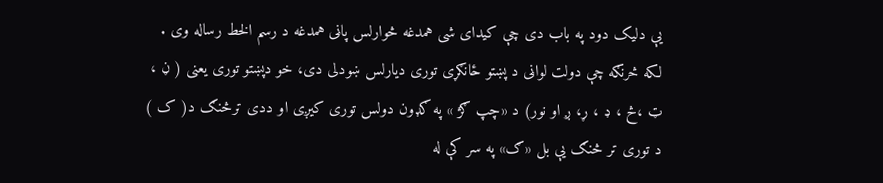یې دلیک دود په باب دی چې کیدای شی همدغه څوارلس پاڼی همدغه د رسم الخط رساله وی .
لکه څرنګه چې دولت لواڼی د پښتو ځانګړی توری دیارلس ښودلی دی، خو دپښتو توری یعنی ( ڼ ، ټ ،څ ، ډ ، ړ، ږ او نور) د «چپ ګژ » په ګډون دولس توری کیږی او ددی ترڅنګ د( ک ) د توری تر څنګ یې بل «ګ» په سر کې له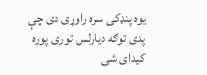یوه پنډکی سره راوړی دی چې پدی توګه دیارلس توری پوره کیدای شی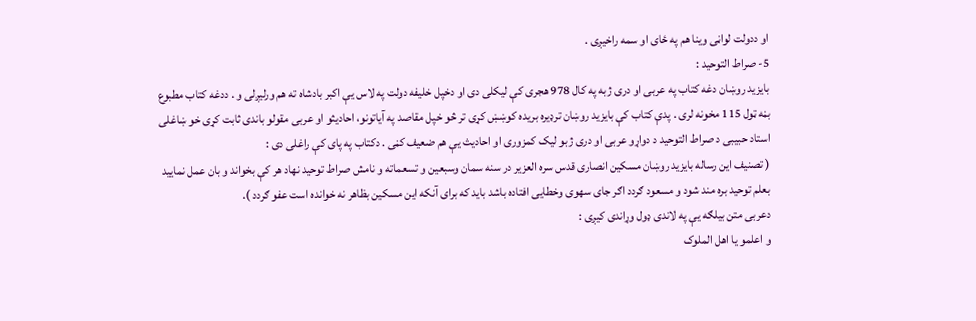او ددولت لواڼی وینا هم په ځای او سمه راخیږی .
5- صراط التوحید :
بایزید روښان دغه کتاب په عربی او دری ژبه په کال 978 هجری کې لیکلی دی او دخپل خلیفه دولت په لاس یې اکبر بادشاه ته هم ورلیږلی و . ددغه کتاب مطبوع بڼه ټول 115 مخونه لری . پدې کتاب کې بایزید روښان ترډیره بریده کوښښ کړی تر څو خپل مقاصد په آیاتونو، احادیثو او عربی مقولو باندی ثابت کړی خو ښاغلی استاد حبیبی د صراط التوحید د دواړو عربی او دری ژبو لیک کمزوری او احادیث یې هم ضعیف کڼی . دکتاب په پای کې راغلی دی :
( تصنیف این رساله بایزید روښان مسکین انصاری قدس سره العزیر در سنه سمان وسبعین و تسعماته و نامش صراط توحید نهاد هر کې بخواند و بان عمل نمایید بعلم توحید بره مند شود و مسعود ګردد اګر جای سهوی وخطایی افتاده باشد باید که برای آنکه این مسکین بظاهر نه خوانده است عفو ګردد ).
دعربی متن بیلګه یې په لاندی ډول وړاندی کیږی :
و اعلمو یا اهل الملوک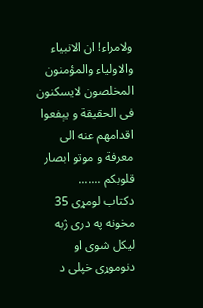ولامراء! ان الانبیاء والاولیاء والمؤمنون المخلصون لایسکنون فی الحقیقة و یېفعوا اقدامهم عنه الی معرفة و موتو ابصار قلوبکم .......
دکتاب لومړی 35 مخونه په دری ژبه لیکل شوی او دنوموړی خپلی د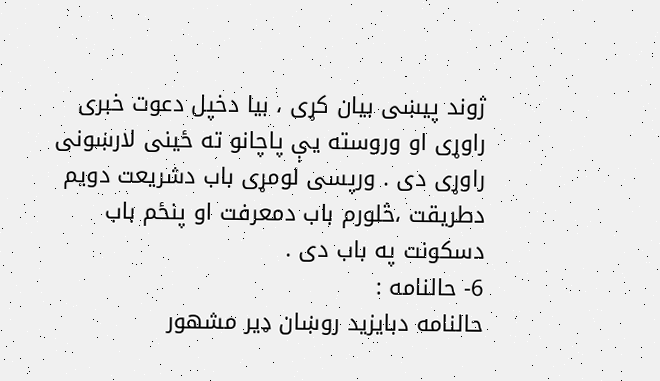ژوند پیښی بیان کړی ، بیا دخپل دعوت خبری راوړی او وروسته یې پاچانو ته ځینی لارښونی راوړی دی . ورپسی لومړی باب دشریعت دویم دطریقت ،څلورم باب دمعرفت او پنځم باب دسکونت په باب دی .
6- حالنامه :
حالنامه دبایزید روښان ډیر مشهور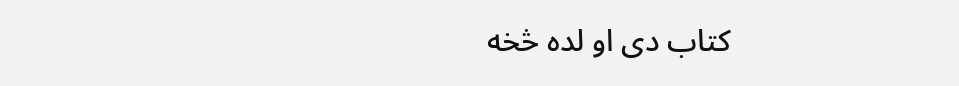کتاب دی او لده څخه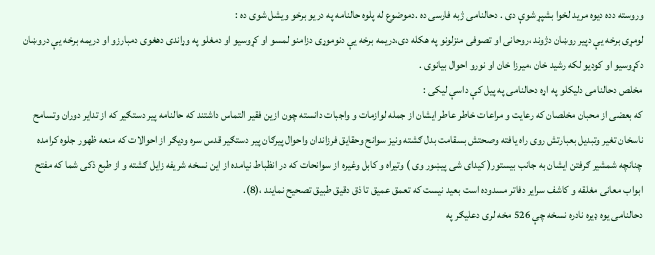وروسته دده دیوه مرید لخوا بشپړ شوې دی . دحالنامی ژبه فارسی ده .دموضوع له پلوه حالنامه په دریو برخو ویشل شوی ده :
لومړی برخه یې دپیر روښان دژوند ،روحانی او تصوفی منزلونو په هکله دی،دریمه برخه یې دنوموړی دزامنو لمسو او کړوسیو او دمغلو په وړاندی دهغوی دمبارزو او دریمه برخه یې دروښان دکړوسیو او کودیو لکه رشید خان ،میرزا خان او نورو احوال بیانوی .
مخلص دحالنامی دلیکلو په اړه دحالنامی په پیل کې داسې لیکی :
که بعضی از محبان مخلصان که رعایت و مراعات خاطر عاطر ایشان از جمله لوازمات و واجبات دانسته چون ازین فقیر التماس داشتند که حالنامه پیر دستګیر که از تدایر دوران وتسامح ناسخان تغیر وتبدیل بعبارتش روی راه یافته وصحتش بسقامت بدل ګشته ونیز سوانح وحقایق فرزاندان واحوال پیرګان پیر دستګیر قدس سره ودیګر از احوالات که منعه ظهور جلوه کرامده چنانچه شمشیر ګرفتن ایشان به جانب بیستور( کیدای شی پیښور وی ) وتیراه و کابل وغیره از سوانحات که در انظباط نیامده از این نسخه شریفه زایل ګشته و از طبع ذکی شما که مفتح ابواب معانی مغلقه و کاشف سرایر دفاتر مسدوده است بعید نیست که تعمق عمیق تا ذق دقیق طبیق تصحیح نمایند ،(8).
دحالنامی یوه ډیره نادره نسخه چې 526 مخه لری دعلیګر په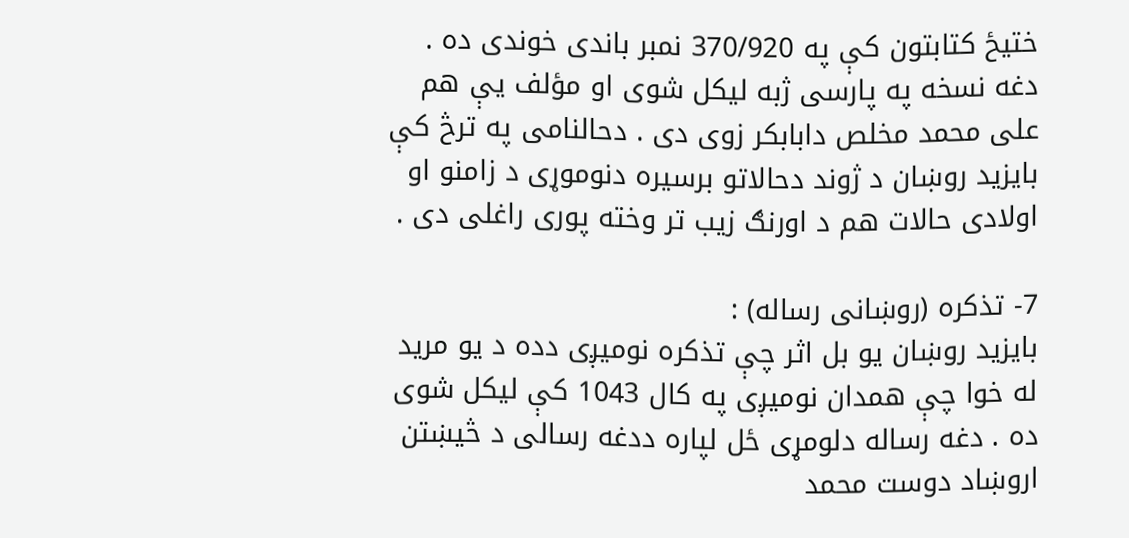ختیځ کتابتون کې په 370/920 نمبر باندی خوندی ده . دغه نسخه په پارسی ژبه لیکل شوی او مؤلف یې هم علی محمد مخلص دابابکر زوی دی . دحالنامی په ترڅ کې بایزید روښان د ژوند دحالاتو برسیره دنوموړی د زامنو او اولادی حالات هم د اورنګ زیب تر وخته پوری راغلی دی .

7- تذکره (روښانی رساله) :
بایزید روښان یو بل اثر چې تذکره نومیږی دده د یو مرید له خوا چې همدان نومیږی په کال 1043 کې لیکل شوی ده . دغه رساله دلومړی ځل لپاره ددغه رسالی د څیښتن اروښاد دوست محمد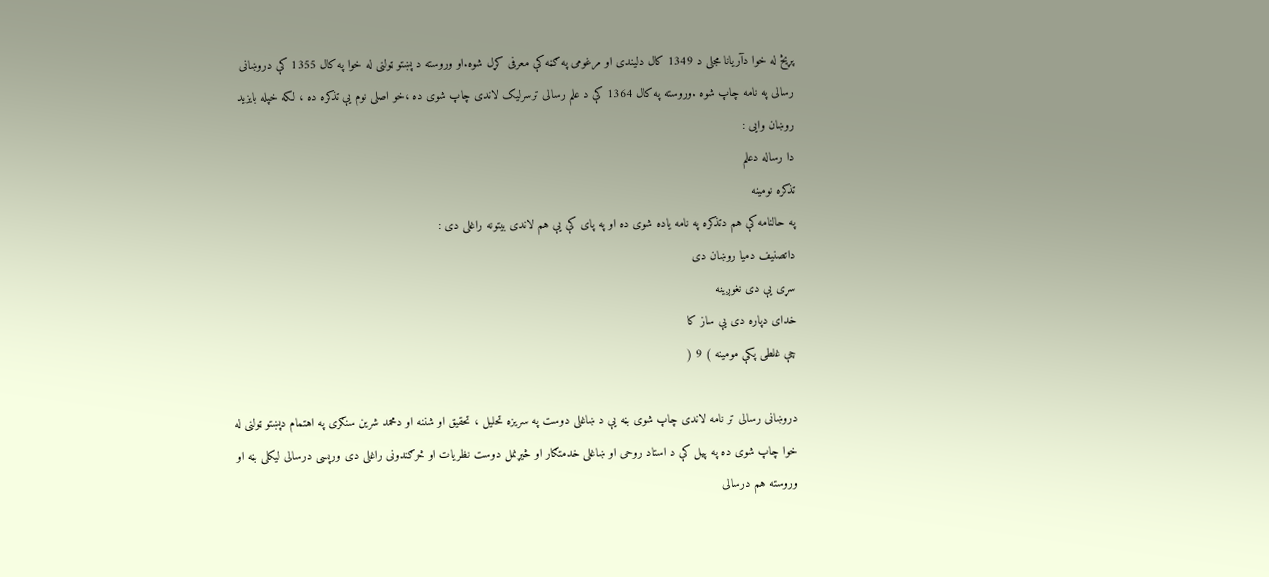پړیڅ له خوا دآریانا مجلی د 1349 کال دلیندی او مرغومی په ګڼه کې معرفی کړل شوه.او وروسته د پښتو ټولنی له خوا په کال 1355 کې دروښانی رسالی په نامه چاپ شوه .وروسته په کال 1364 کې د علم رسالی ترسرلیک لاندی چاپ شوی ده ،خو اصلی نوم یې تذکره ده ، لکه خپله بایزید روښان وایی :
دا رساله دعلم
تذکره نومینه
په حالنامه کې هم دتذکره په نامه یاده شوی ده او په پای کې یې هم لاندی بیتونه راغلی دی :
داتصنیف دمیا روښان دی
سړی یې دی نغوږینه
خدای دپاره دی یې ساز کا
چې غلطی پکې مومینه ) 9 (

دروښانی رسالی تر نامه لاندی چاپ شوی بڼه یې د ښاغلی دوست په سریزه تحلیل ، تحقیق او شننه او دمحمد شرین سنګری په اهتمام دپښتو ټولنی له خوا چاپ شوی ده په پیل کې د استاد روحی او ښاغلی خدمتګار او څیړنمل دوست نظریات او څرګندونی راغلی دی ورپسی درسالی لیکلی بڼه او وروسته هم درسالی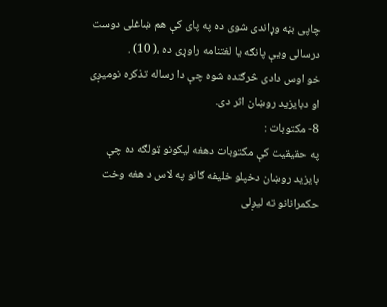چاپی بڼه وړاندی شوی ده په پای کې هم ښاغلی دوست درسالی ویې پانګه یا لغتنامه راوړی ده ،( 10) .
خو اوس دادی څرګنده شوه چې دا رساله تذکره نومیږی او دبایزید روښان اثر دی.
8- مکتوبات :
په حقیقیت کې مکتوبات دهغه لیکونو ټولګه ده چې بایزید روښان دخپلو خلیفه ګانو په لاس د هغه وخت حکمرانانو ته لیږلی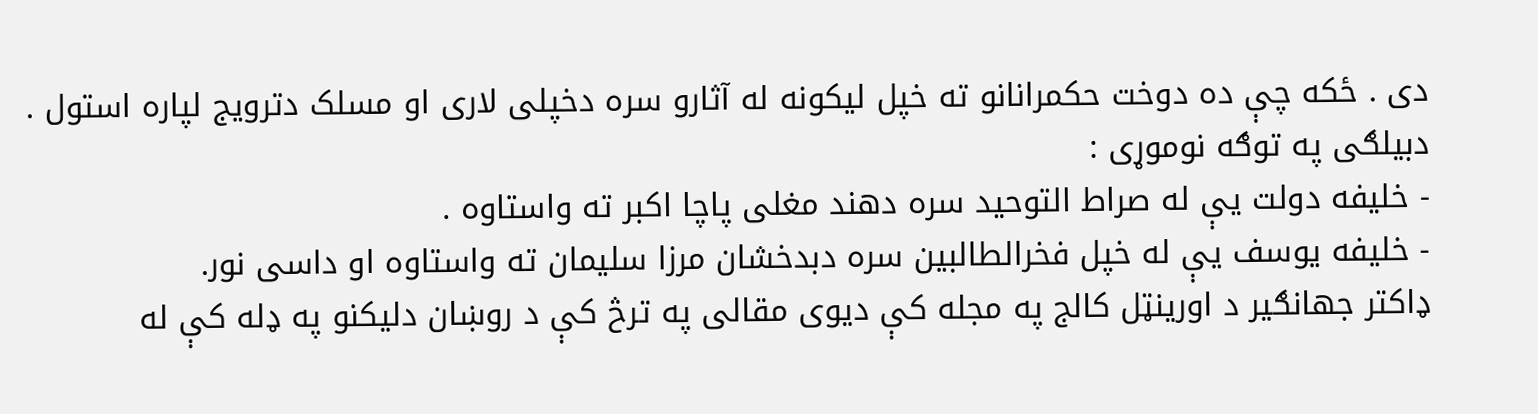دی . ځکه چې ده دوخت حکمرانانو ته خپل لیکونه له آثارو سره دخپلی لاری او مسلک دترویج لپاره استول .
دبیلګی په توګه نوموړی :
- خلیفه دولت یې له صراط التوحید سره دهند مغلی پاچا اکبر ته واستاوه .
- خلیفه یوسف یې له خپل فخرالطالبین سره دبدخشان مرزا سلیمان ته واستاوه او داسی نور.
ډاکتر جهانګیر د اورینټل کالج په مجله کې دیوی مقالی په ترڅ کې د روښان دلیکنو په ډله کې له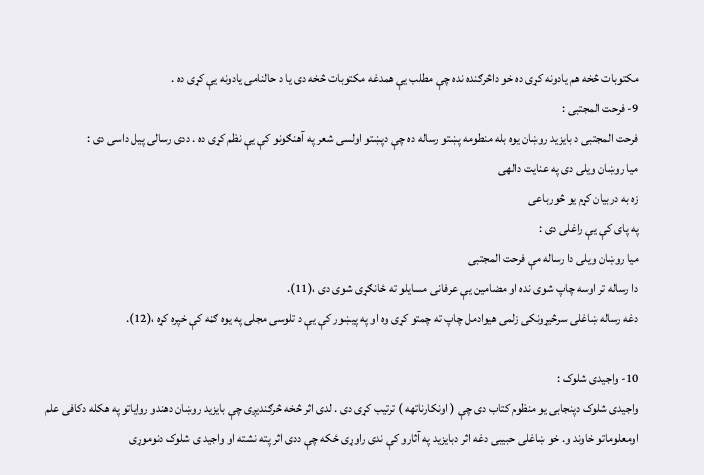مکتوبات څخه هم یادونه کړی ده خو داڅرګنده نده چې مطلب یې همدغه مکتوبات څخه دی یا د حالنامی یادونه یې کړی ده .
9- فرحت المجتبی :
فرحت المجتبی د بایزید روښان یوه بله منطومه پښتو رساله ده چې دپښتو اولسی شعر په آهنګونو کې یې نظم کړی ده . ددی رسالی پیل داسی دی :
میا روښان ویلی دی په عنایت دالهی
زه به دربیان کړم یو څورباعی
په پای کې یې راغلی دی :
میا روښان ویلی دا رساله مې فرحت المجتبی
دا رساله تر اوسه چاپ شوی نده او مضامین یې عرفانی مسایلو ته ځانګړی شوی دی ،(11).
دغه رساله ښاغلی سرڅیړونکی زلمی هیوادمل چاپ ته چمتو کړی وه او په پیښور کې یې د تلوسی مجلی په یوه ګڼه کې خپره کړه ،(12).

10- واجیدی شلوک :
واجیدی شلوک دپنجابی یو منظوم کتاب دی چې ( اونکارناتهه ) ترتیب کړی دی . لدی اثر څخه څرګندیږی چې بایزید روښان دهندو روایاتو په هکله دکافی علم اومعلوماتو خاوند و. خو ښاغلی حبیبی دغه اثر دبایزید په آثارو کې ندی راوړی ځکه چې ددی اثر پته نشته او واجید ی شلوک دنوموړی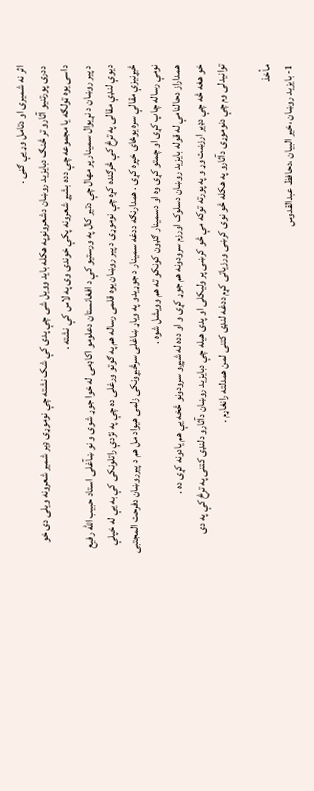اثر نه شمیری او دتامل وړ یې ګڼی .
ددری پورتنیو آثارو تر څنګ دبایزید روښان دشعرونوپه هکله باید وویل شی چې پدی کې شک نشته چې نوموړی ډیر شمیر شعرونه ویلی دی خو داسی یوه ټولګه یا مجموعه چې دده بشپړ شعرونه پکې خوندی وی په لاس کې نشته .
د پیر روښان د نړیوال سمینار پر مهال چې دتیر کال په ورستیو کې د افغانستان دعلومو اکاډمۍ له خوا جوړ شوی و نو ښآغلی استاد حبیب الله رفیع دیوې لنډې مقالی په ترڅ کې څرګنده کړه چې نوموړی د پیر روښان یوه قلمی رساله هم په ګوتو ورغلی ده چې په نژدې راتلونکی کې به یې له خپلې څیړنیزې مقالې سره یوځای خپره کړی . همدارنګه ددغه سمینار د جوړیدو په ویاړ ښاغلی سرڅیړونکی زلمی هیواد مل هم د پیرروښان دفرحت المجتبی نومې رساله چاپ کړی او چمتو کړی وه او دسمینار ګډون کونکو ته هم وویشل شوه .
همداراز دحالنامې له قوله بایزید روښان دسلوک اورزم سرودونه هم جوړ کړی و او دده له شپږو سرودونو څخه یې هم یادونه کړی ده .
خو هغه څه چې دډیر ارزښت وړ و په پورته توکه مې څو کرښی پر ولیکلی او پدی هیله چې دبایزید روښان دآثارو دلنډی کتنی په ترڅ کې په دی توانیدلی وم چې دنوموړی دآثارو په هکله څو نوی کرښی ورزیاتی کړم ددغه لنډی کتنی لمن همدلته رانغاړم .

مأخذ
1- بایزید روښان ،خیر البیان ،دحافظ عبدالقدوس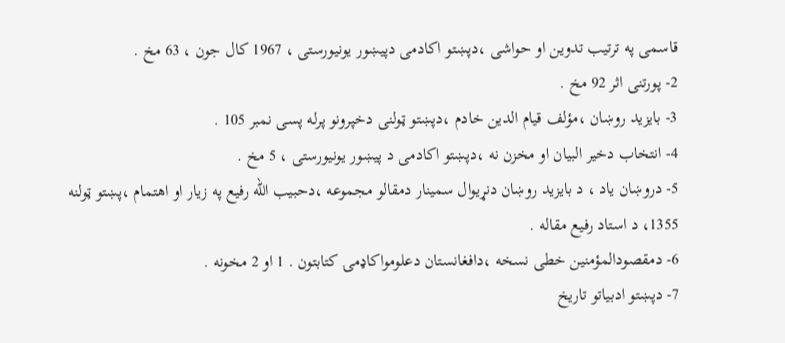قاسمی په ترتیب تدوین او حواشی ،دپښتو اکادمی دپیښور یونیورستی ، 1967 کال جون ، 63 مخ .
2- پورتنی اثر 92 مخ .
3- بایزید روښان ،مؤلف قیام الدین خادم ،دپښتو ټولنی دخپرونو پرله پسی نمبر 105 .
4- انتخاب دخیر البیان او مخزن نه ،دپښتو اکادمی د پیښور یونیورستی ، 5 مخ .
5- دروښان یاد ، د بایزید روښان دنړیوال سمینار دمقالو مجموعه ،دحبیب الله رفیع په زیار او اهتمام ،پښتو ټولنه 1355، د استاد رفیع مقاله .
6- دمقصودالمؤمنین خطی نسخه ،دافغانستان دعلومواکاډمۍ کتابتون . 1 او 2 مخونه .
7- دپښتو ادبیاتو تاریخ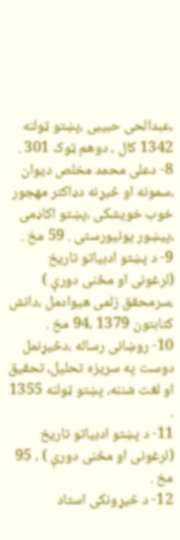،عبدالحی حبیبی ،پښتو ټولنه 1342 کال ، دوهم ټوک 301 .
8- دعلی محمد مخلص دیوان ،سمونه او څیړنه دډاکتر مهجور خوب خویشکی ،پښتو اکاډمی ،پیښور یونیورستی . 59 مخ .
9- د پښتو ادبیاتو تاریخ (لرغونی او مځنی دورې ) ،سرمحقق زلمی هیوادمل ،دانش کتابتون 1379 ،94 مخ .
10- روښانی رساله ،دڅیړنمل دوست په سریزه تحلیل، تحقیق او لغت شننه، پښتو ټولنه 1355 .
11- د پښتو ادبیاتو تاریخ (لرغونی او مځنی دورې ) ، 95 مخ .
12- د څیړونکی استاد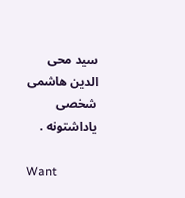سید محی الدین هاشمی شخصی یاداشتونه .

Want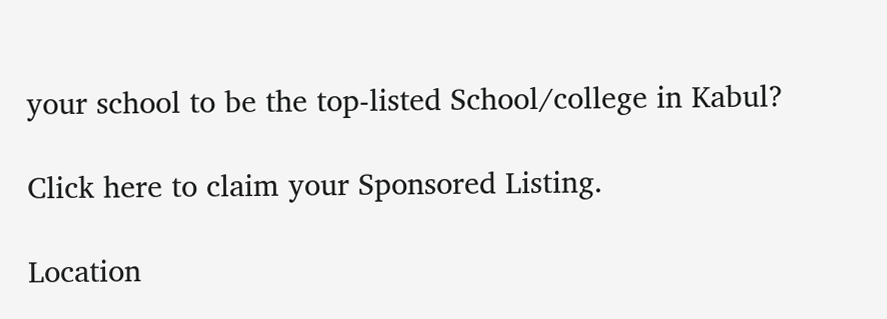your school to be the top-listed School/college in Kabul?

Click here to claim your Sponsored Listing.

Location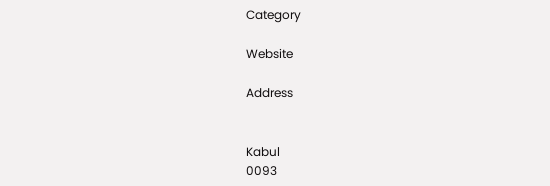Category

Website

Address


Kabul
0093